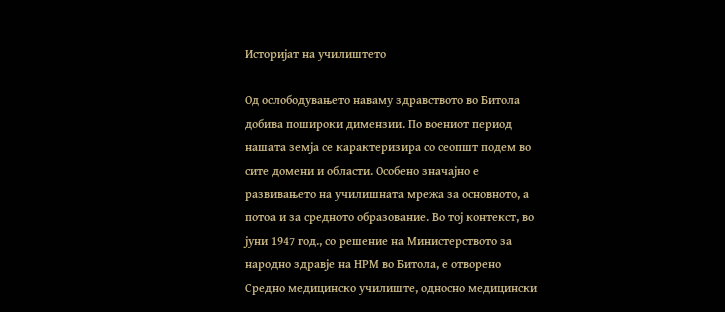Историјат на училиштето

Од ослободувањето наваму здравството во Битола добива пошироки димензии. По воениот период нашата земја се карактеризира со сеопшт подем во сите домени и области. Особено значајно е развивањето на училишната мрежа за основното, а потоа и за средното образование. Во тој контекст, во јуни 1947 год., со решение на Министерството за народно здравје на НРМ во Битола, е отворено Средно медицинско училиште, односно медицински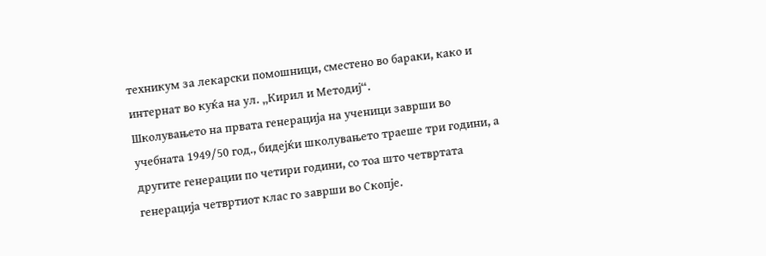техникум за лекарски помошници, сместено во бараки, како и интернат во куќа на ул. „Кирил и Методиј“.
Школувањето на првата генерација на ученици заврши во учебната 1949/50 год., бидејќи школувањето траеше три години, а другите генерации по четири години, со тоа што четвртата генерација четвртиот клас го заврши во Скопје.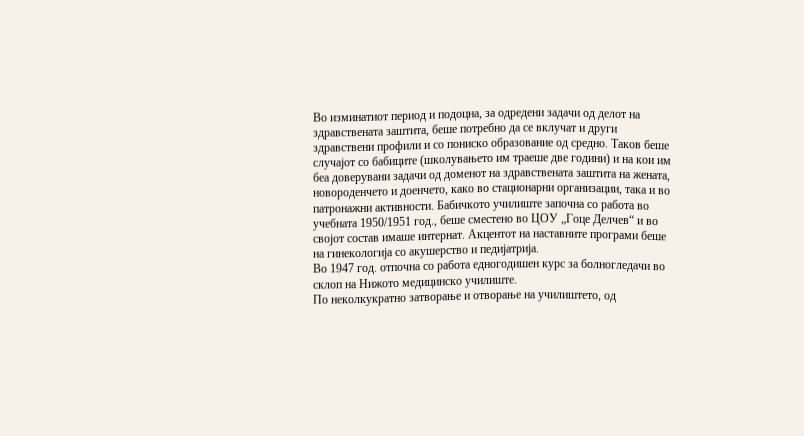Во изминатиот период и подоцна, за одредени задачи од делот на здравствената заштита, беше потребно да се вклучат и други здравствени профили и со пониско образование од средно. Таков беше случајот со бабиците (школувањето им траеше две години) и на кои им беа доверувани задачи од доменот на здравствената заштита на жената, новороденчето и доенчето, како во стационарни организации, така и во патронажни активности. Бабичкото училиште започна со работа во учебната 1950/1951 год., беше сместено во ЦОУ „Гоце Делчев“ и во својот состав имаше интернат. Акцентот на наставните програми беше на гинекологија со акушерство и педијатрија.
Во 1947 год. отпочна со работа едногодишен курс за болногледачи во склоп на Нижото медицинско училиште.
По неколкукратно затворање и отворање на училиштето, од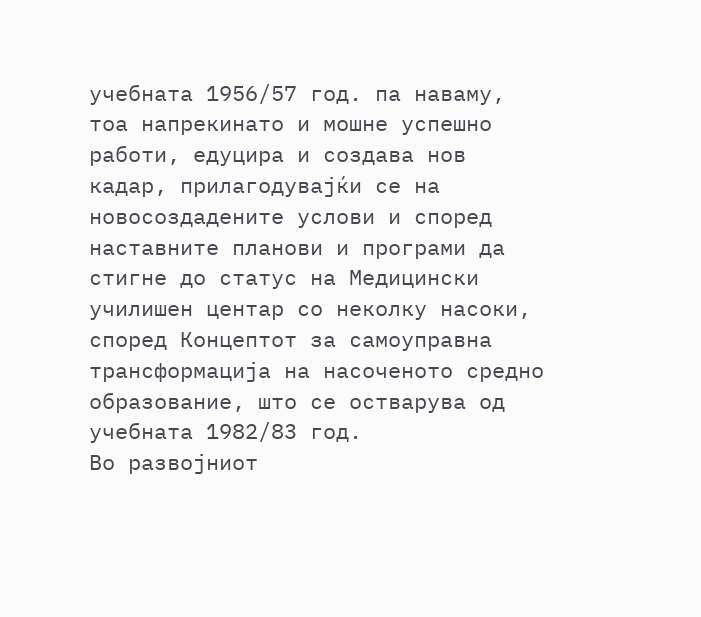учебната 1956/57 год. па наваму, тоа напрекинато и мошне успешно работи, едуцира и создава нов кадар, прилагодувајќи се на новосоздадените услови и според наставните планови и програми да стигне до статус на Медицински училишен центар со неколку насоки, според Концептот за самоуправна трансформација на насоченото средно образование, што се остварува од учебната 1982/83 год.
Во развојниот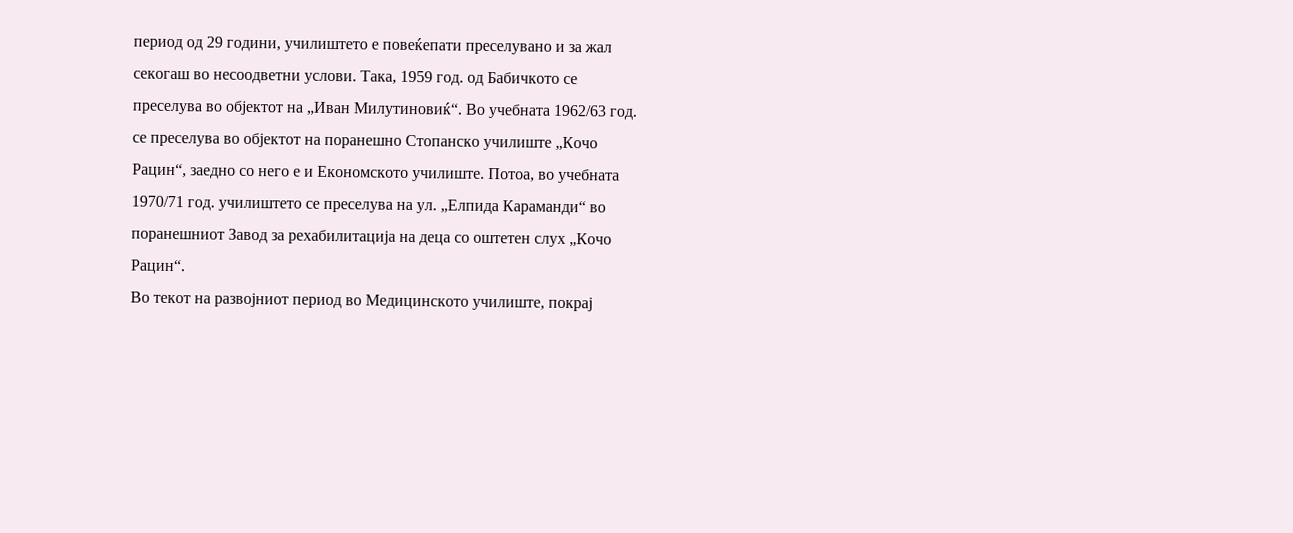период од 29 години, училиштето е повеќепати преселувано и за жал секогаш во несоодветни услови. Така, 1959 год. од Бабичкото се преселува во објектот на „Иван Милутиновиќ“. Во учебната 1962/63 год. се преселува во објектот на поранешно Стопанско училиште „Кочо Рацин“, заедно со него е и Економското училиште. Потоа, во учебната 1970/71 год. училиштето се преселува на ул. „Елпида Караманди“ во поранешниот Завод за рехабилитација на деца со оштетен слух „Кочо Рацин“.
Во текот на развојниот период во Медицинското училиште, покрај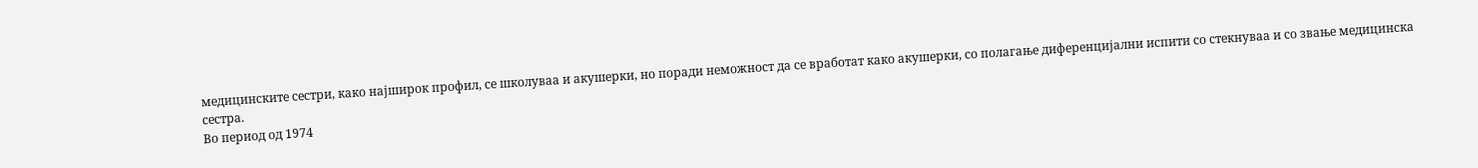медицинските сестри, како најширок профил, се школуваа и акушерки, но поради неможност да се вработат како акушерки, со полагање диференцијални испити со стекнуваа и со звање медицинска сестра.
Во период од 1974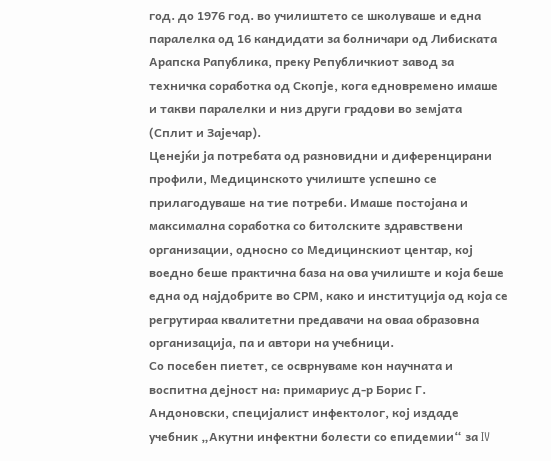год. до 1976 год. во училиштето се школуваше и една паралелка од 16 кандидати за болничари од Либиската Арапска Рапублика, преку Републичкиот завод за техничка соработка од Скопје, кога едновремено имаше и такви паралелки и низ други градови во земјата (Сплит и Зајечар).
Ценејќи ја потребата од разновидни и диференцирани профили, Медицинското училиште успешно се прилагодуваше на тие потреби. Имаше постојана и максимална соработка со битолските здравствени организации, односно со Медицинскиот центар, кој воедно беше практична база на ова училиште и која беше една од најдобрите во СРМ, како и институција од која се регрутираа квалитетни предавачи на оваа образовна организација, па и автори на учебници.
Со посебен пиетет, се осврнуваме кон научната и воспитна дејност на: примариус д-р Борис Г. Андоновски, специјалист инфектолог, кој издаде учебник „Акутни инфектни болести со епидемии“ за IV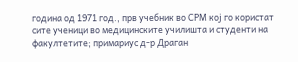година од 1971 год., прв учебник во СРМ кој го користат сите ученици во медицинските училишта и студенти на факултетите; примариус д-р Драган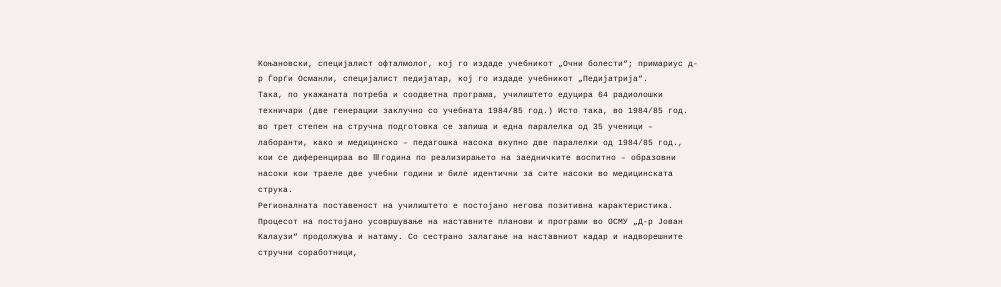Коњановски, специјалист офталмолог, кој го издаде учебникот „Очни болести“; примариус д-р Ѓорѓи Османли, специјалист педијатар, кој го издаде учебникот „Педијатрија“.
Така, по укажаната потреба и соодветна програма, училиштето едуцира 64 радиолошки техничари (две генерации заклучно со учебната 1984/85 год.) Исто така, во 1984/85 год. во трет степен на стручна подготовка се запиша и една паралелка од 35 ученици – лаборанти, како и медицинско – педагошка насока вкупно две паралелки од 1984/85 год., кои се диференцираа во III година по реализирањето на заедничките воспитно – образовни насоки кои траеле две учебни години и биле идентични за сите насоки во медицинската струка.
Регионалната поставеност на училиштето е постојано негова позитивна карактеристика. Процесот на постојано усовршување на наставните планови и програми во ОСМУ „Д-р Јован Калаузи“ продолжува и натаму. Со сестрано залагање на наставниот кадар и надворешните стручни соработници,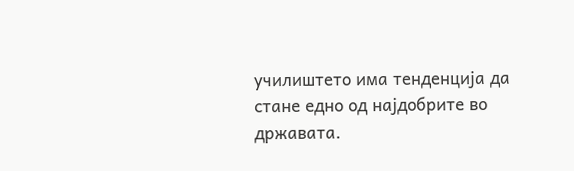училиштето има тенденција да стане едно од најдобрите во државата.